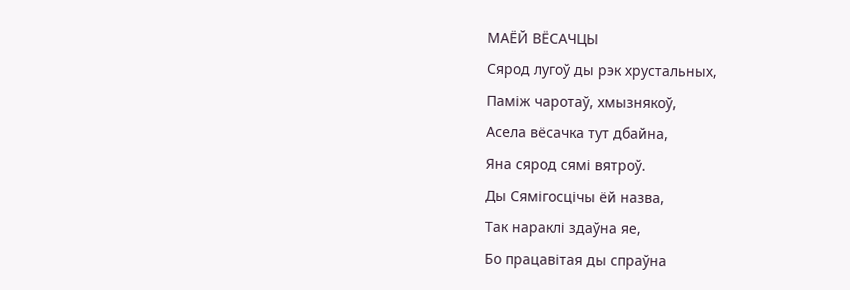МАЁЙ ВЁСАЧЦЫ
Сярод лугоў ды рэк хрустальных,
Паміж чаротаў, хмызнякоў,
Асела вёсачка тут дбайна,
Яна сярод сямі вятроў.
Ды Сямігосцічы ёй назва,
Так нараклі здаўна яе,
Бо працавітая ды спраўна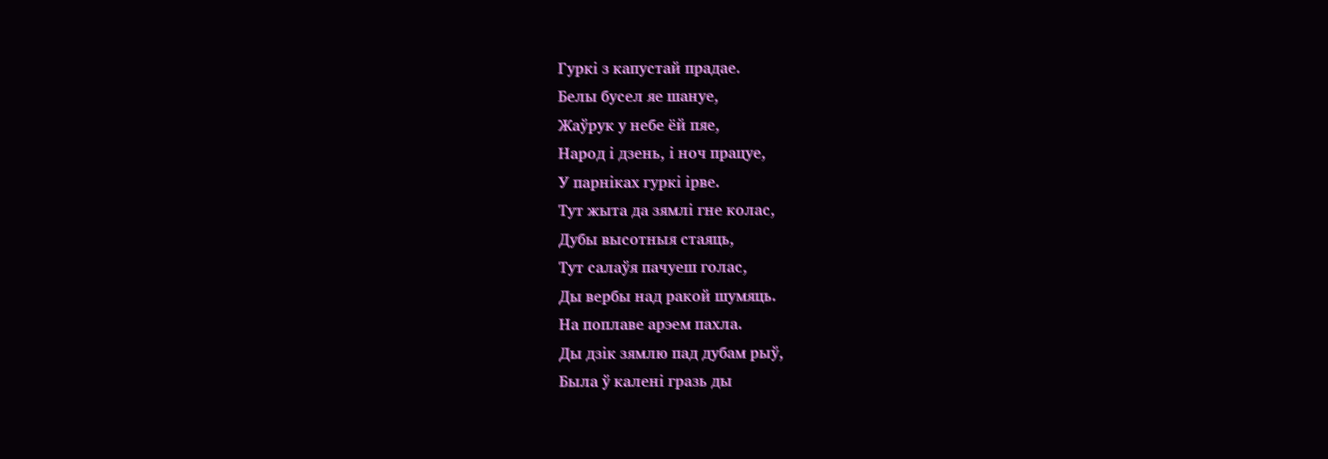Гуркі з капустай прадае.
Белы бусел яе шануе,
Жаўрук у небе ёй пяе,
Народ і дзень, і ноч працуе,
У парніках гуркі ірве.
Тут жыта да зямлі гне колас,
Дубы высотныя стаяць,
Тут салаўя пачуеш голас,
Ды вербы над ракой шумяць.
На поплаве арэем пахла.
Ды дзік зямлю пад дубам рыў,
Была ў калені гразь ды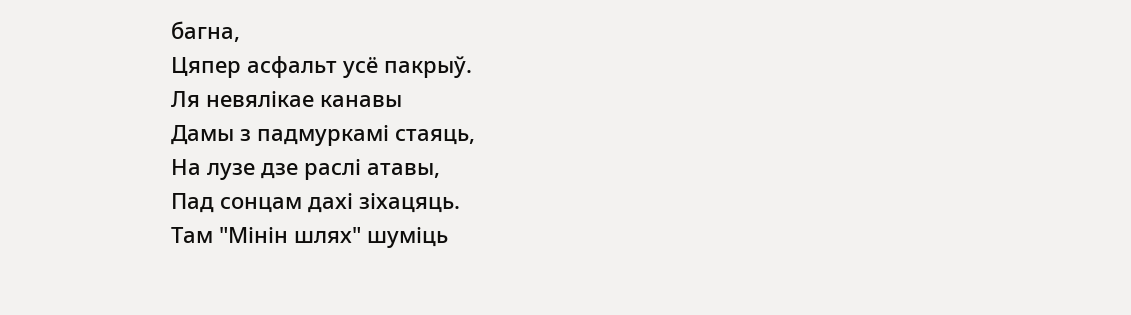багна,
Цяпер асфальт усё пакрыў.
Ля невялікае канавы
Дамы з падмуркамі стаяць,
На лузе дзе раслі атавы,
Пад сонцам дахі зіхацяць.
Там "Мінін шлях" шуміць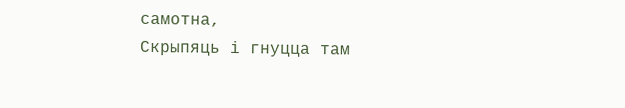самотна,
Скрыпяць і гнуцца там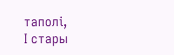таполі,
І стары